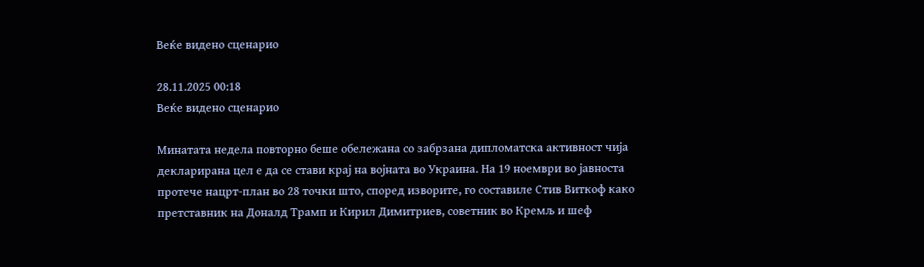Веќе видено сценарио

28.11.2025 00:18
Веќе видено сценарио

Минатата недела повторно беше обележана со забрзана дипломатска активност чија декларирана цел е да се стави крај на војната во Украина. На 19 ноември во јавноста протече нацрт-план во 28 точки што, според изворите, го составиле Стив Виткоф како претставник на Доналд Трамп и Кирил Димитриев, советник во Кремљ и шеф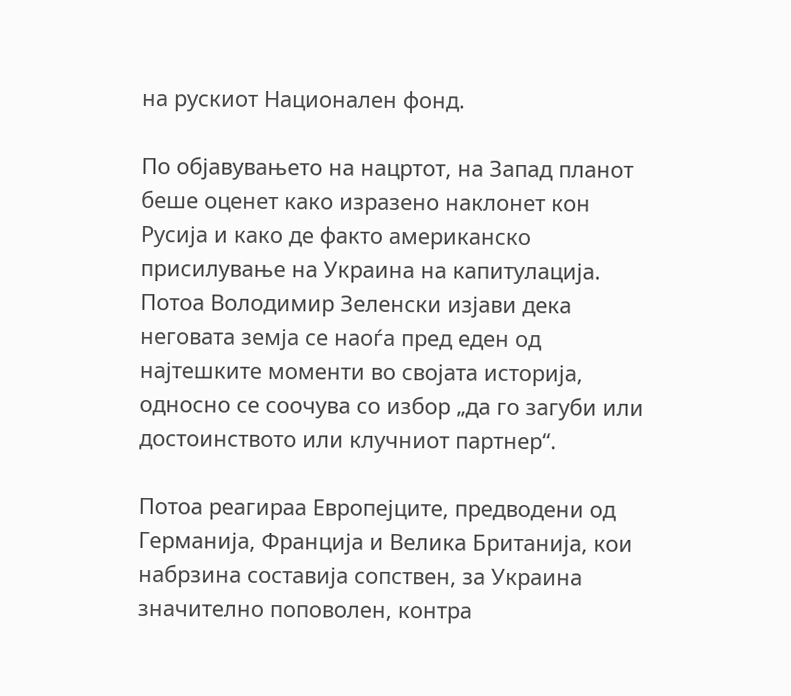на рускиот Национален фонд.

По објавувањето на нацртот, на Запад планот беше оценет како изразено наклонет кон Русија и како де факто американско присилување на Украина на капитулација. Потоа Володимир Зеленски изјави дека неговата земја се наоѓа пред еден од најтешките моменти во својата историја, односно се соочува со избор „да го загуби или достоинството или клучниот партнер“.

Потоа реагираа Европејците, предводени од Германија, Франција и Велика Британија, кои набрзина составија сопствен, за Украина значително поповолен, контра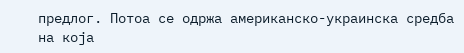предлог. Потоа се одржа американско-украинска средба на која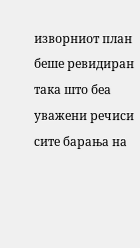изворниот план беше ревидиран така што беа уважени речиси сите барања на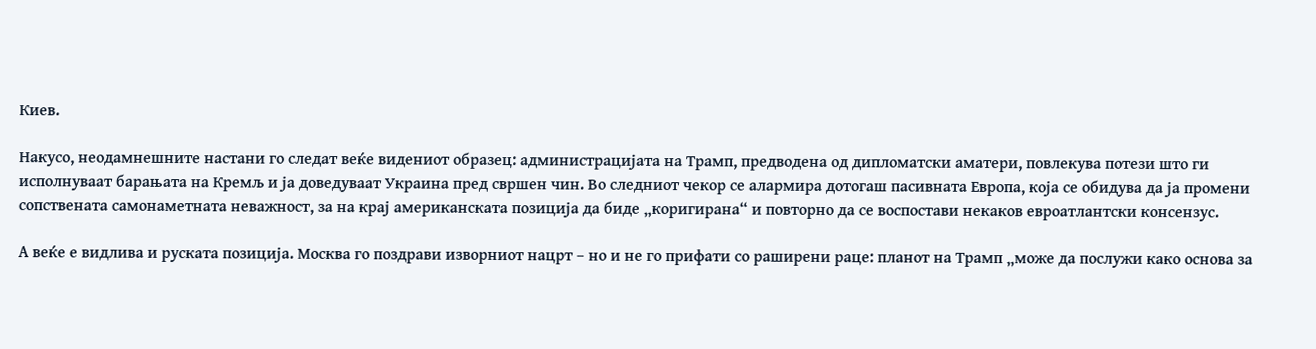Киев.

Накусо, неодамнешните настани го следат веќе видениот образец: администрацијата на Трамп, предводена од дипломатски аматери, повлекува потези што ги исполнуваат барањата на Кремљ и ја доведуваат Украина пред свршен чин. Во следниот чекор се алармира дотогаш пасивната Европа, која се обидува да ја промени сопствената самонаметната неважност, за на крај американската позиција да биде „коригирана“ и повторно да се воспостави некакoв евроатлантски консензус.

А веќе е видлива и руската позиција. Москва го поздрави изворниот нацрт – но и не го прифати со раширени раце: планот на Трамп „може да послужи како основа за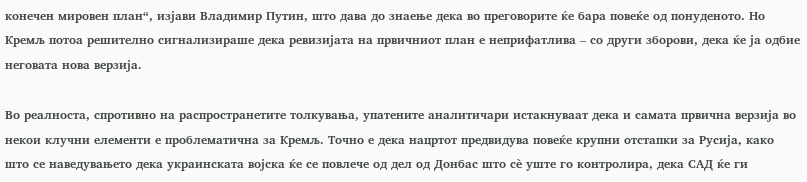конечен мировен план“, изјави Владимир Путин, што дава до знаење дека во преговорите ќе бара повеќе од понуденото. Но Кремљ потоа решително сигнализираше дека ревизијата на првичниот план е неприфатлива – со други зборови, дека ќе ја одбие неговата нова верзија.

Во реалноста, спротивно на распространетите толкувања, упатените аналитичари истакнуваат дека и самата првична верзија во некои клучни елементи е проблематична за Кремљ. Точно е дека нацртот предвидува повеќе крупни отстапки за Русија, како што се наведувањето дека украинската војска ќе се повлече од дел од Донбас што сè уште го контролира, дека САД ќе ги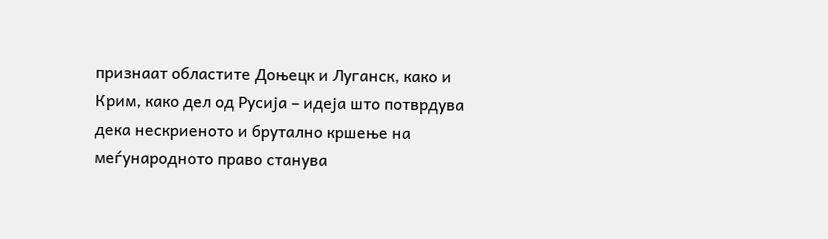признаат областите Доњецк и Луганск, како и Крим, како дел од Русија – идеја што потврдува дека нескриеното и брутално кршење на меѓународното право станува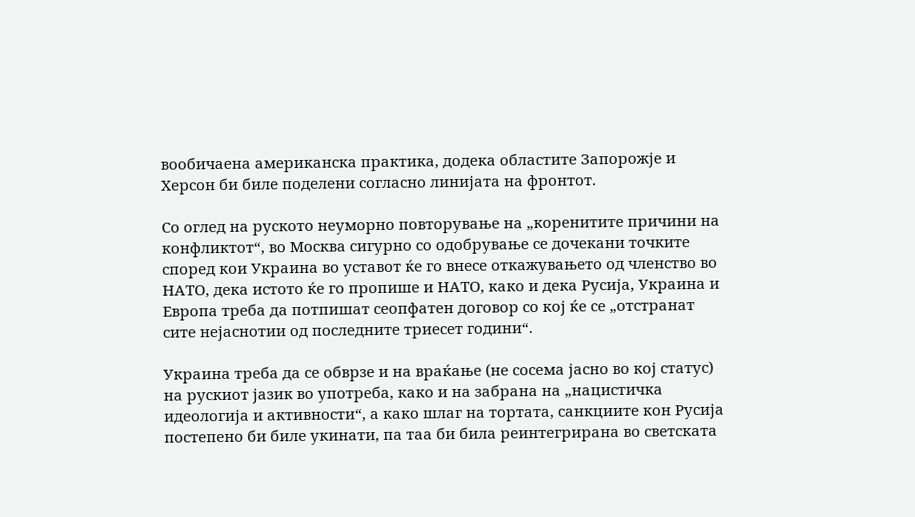вообичаена американска практика, додека областите Запорожје и Херсон би биле поделени согласно линијата на фронтот.

Со оглед на руското неуморно повторување на „коренитите причини на конфликтот“, во Москва сигурно со одобрување се дочекани точките според кои Украина во уставот ќе го внесе откажувањето од членство во НАТО, дека истото ќе го пропише и НАТО, како и дека Русија, Украина и Европа треба да потпишат сеопфатен договор со кој ќе се „отстранат сите нејаснотии од последните триесет години“.

Украина треба да се обврзе и на враќање (не сосема јасно во кој статус) на рускиот јазик во употреба, како и на забрана на „нацистичка идеологија и активности“, а како шлаг на тортата, санкциите кон Русија постепено би биле укинати, па таа би била реинтегрирана во светската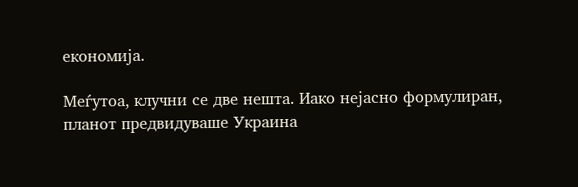економија.

Меѓутоа, клучни се две нешта. Иако нејасно формулиран, планот предвидуваше Украина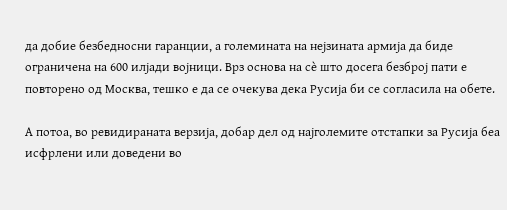да добие безбедносни гаранции, а големината на нејзината армија да биде ограничена на 600 илјади војници. Врз основа на сè што досега безброј пати е повторено од Москва, тешко е да се очекува дека Русија би се согласила на обете.

А потоа, во ревидираната верзија, добар дел од најголемите отстапки за Русија беа исфрлени или доведени во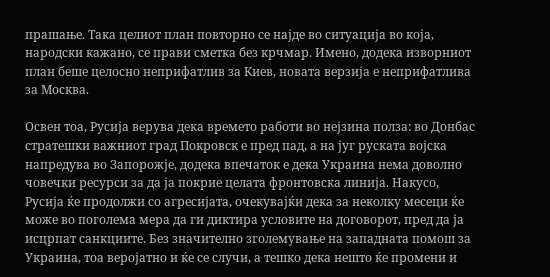прашање. Така целиот план повторно се најде во ситуација во која, народски кажано, се прави сметка без крчмар. Имено, додека изворниот план беше целосно неприфатлив за Киев, новата верзија е неприфатлива за Москва.

Освен тоа, Русија верува дека времето работи во нејзина полза: во Донбас стратешки важниот град Покровск е пред пад, а на југ руската војска напредува во Запорожје, додека впечаток е дека Украина нема доволно човечки ресурси за да ја покрие целата фронтовска линија. Накусо, Русија ќе продолжи со агресијата, очекувајќи дека за неколку месеци ќе може во поголема мера да ги диктира условите на договорот, пред да ја исцрпат санкциите. Без значително зголемување на западната помош за Украина, тоа веројатно и ќе се случи, а тешко дека нешто ќе промени и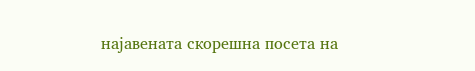најавената скорешна посета на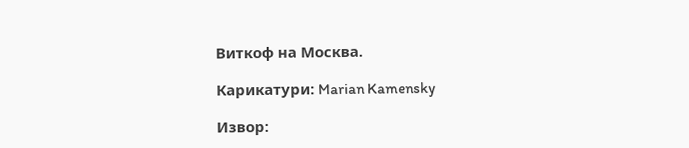Виткоф на Москва.

Карикатури: Marian Kamensky

Извор: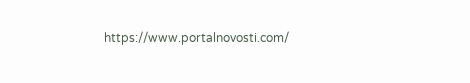https://www.portalnovosti.com/